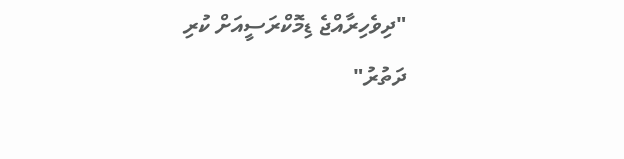"ދިވެހިރާއްޖެ ޑިމޮކްރަސީއަށް ކުރި ދަތުރު"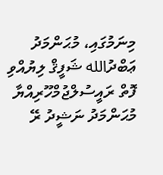މިނަމުގައި، މުޙަންމަދު ޢަބްދުالله ޝަފީޤް ލިޔުއްވި ފޮތް ރައީސުލްޖުމްހޫރިއްޔާ މުޙަންމަދު ނަޝީދު ރޭ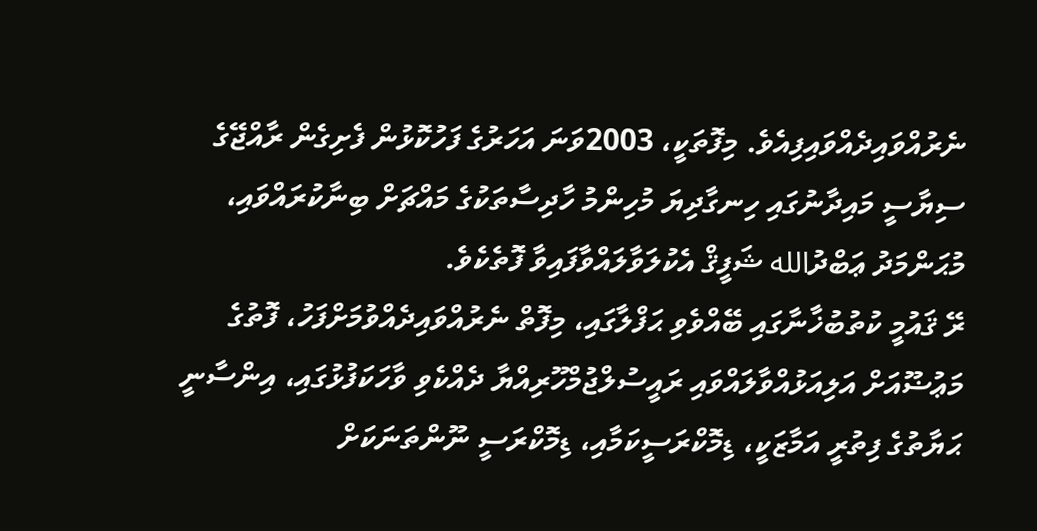ނެރުއްވައިދެއްވައިފިއެވެ. މިފޮތަކީ، 2003ވަނަ އަހަރުގެ ފަހުކޮޅުން ފެށިގެން ރާއްޖޭގެ ސިޔާސީ މައިދާނުގައި ހިނގާދިޔަ މުހިންމު ހާދިސާތަކުގެ މައްޗަށް ބިނާކުރައްވައި، މުޙަންމަދު ޢަބްދުالله ޝަފީޤް އެކުލަވާލައްވާފައިވާ ފޮތެކެވެ.
ރޭ ޤައުމީ ކުތުބުޚާނާގައި ބޭއްވެވި ޙަފްލާގައި، މިފޮތް ނެރުއްވައިދެއްވުމަށްފަހު، ފޮތުގެ މަޢުޟޫއަށް އަލިއަޅުއްވާލައްވައި ރައީސުލްޖުމްހޫރިއްޔާ ދެއްކެވި ވާހަކަފުޅުގައި، އިންސާނީ ޙަޔާތުގެ ފިތުރީ އަމާޒަކީ، ޑިމޮކްރަސީކަމާއި، ޑިމޮކްރަސީ ނޫންތަނަކަށް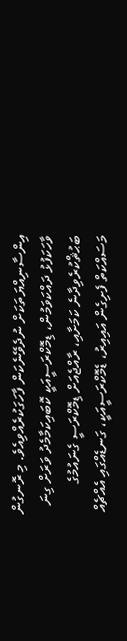އިންސާނިއްޔަތަކަށް ނުދެވޭނެކަން ފާހަގަކުރެއްވިއެވެ. މި ރޮނގުން ވާހަކަފުޅު ދައްކަވަމުން، ޑިމޮކްރަސީއަކީ ކޮބައިކަމާމެދު ވަރަށް ގިނަ ބަޙުޘްކުރެވިދާނެ ކަމަށާއި، ރާއްޖެއަށް ޑިމޮކްރަސީ ގެނައުމުގެ މަސައްކަތް ފެށިގެން އައިއިރު، ޑެމޮކްރަސީއަކީ، ގަނޑެއްގައި އެއްޗެއް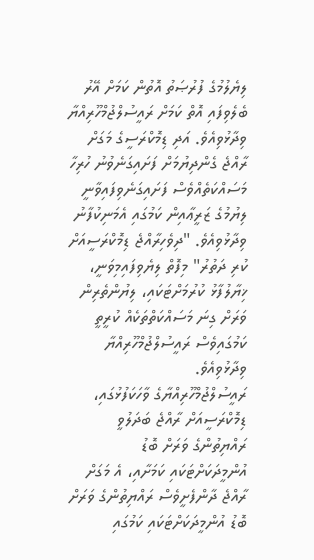ލިޔެލުމުގެ ފުރުޞަތު އޮތުން ކަމަށް އޭރު ބެލެވިފައި އޮތް ކަމަށް ރައީސުލްޖުމްހޫރިއްޔާ ވިދާޅުވިއެވެ. އަދި ޑިމޮކްރަސީގެ މަގަށް ރާއްޖެ ގެންދިޔުމަށް ފަށައިގަނެވުނު ހުރިހާ މަސައްކަތެއްވެސް ފަށައިގަނެވިފައިވާނީ ލިޔުމުގެ ޒަރީޢާއިން ކަމުގައި އެމަނިކުފާނު ވިދާޅުވިއެވެ. "ދިވެހިރާއްޖެ ޑިމޮކްރަސީއަށް ކުރި ދަތުރު" މިފޮތް ލިޔެވިފައިމިވަނީ، ޚިޔާލުފާޅު ކުރުމަށްޓަކައި، ލިޔުންތެރިން ވަރަށް ގިނަ މަސައްކަތްތަކެއް ކުރީތީ ކަމުގައިވެސް ރައީސުލްޖުމްހޫރިއްޔާ ވިދާޅުވިއެވެ.
ރައީސުލްޖުމްހޫރިއްޔާގެ ވާހަކަފުޅުގައި، ޑިމޮކްރަސީއަށް ރާއްޖެ ބަދަލުވީ ރައްޔިތުންގެ ވަރަށް ބޮޑު އުންމީދަކަށްޓަކައި ކަމަށާއި، އެ މަގަށް ރާއްޖެ ދާންފެށީވެސް ރައްޔިތުންގެ ވަރަށް ބޮޑު އުންމީދަކަށްޓަކައި ކަމުގައި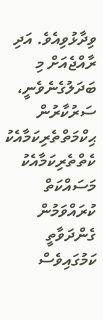ވިދާޅުވިއެވެ. އަދި ރާއްޖެއަށް މި ބަދަލުގެނެވެނީ، ސަރުކާރުން ޙިކްމަތްތެރިކަމާއެކު ކެތްތެރިކަމާއެކު މަސައްކަތް ކުރައްވަމުން ގެންދަވާތީ ކަމުގައިވެސް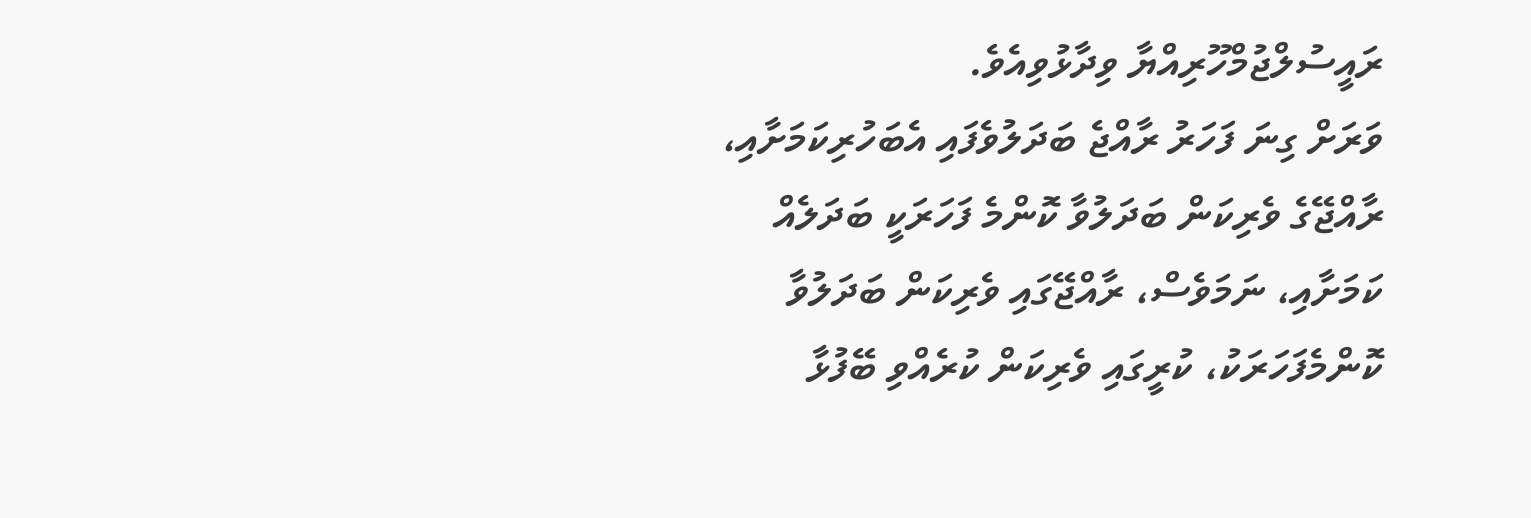ރައީސުލްޖުމްހޫރިއްޔާ ވިދާޅުވިއެވެ.
ވަރަށް ގިނަ ފަހަރު ރާއްޖެ ބަދަލުވެފައި އެބަހުރިކަމަށާއި، ރާއްޖޭގެ ވެރިކަން ބަދަލުވާ ކޮންމެ ފަހަރަކީ ބަދަލެއް ކަމަށާއި، ނަމަވެސް، ރާއްޖޭގައި ވެރިކަން ބަދަލުވާ ކޮންމެފަހަރަކު، ކުރީގައި ވެރިކަން ކުރެއްވި ބޭފުޅާ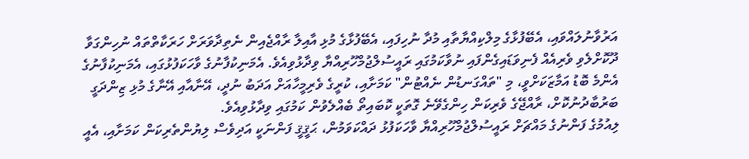އަރުވާނުލައްވައި، އެބޭފުޅާގެ މިލްކިއްޔާތާއި މުދާ ނުހިފައި، އެބޭފުޅާގެ މުޅި އާއިލާ ރާއްޖެއިން ނެތިދާވަރަށް ހަރަކާތްތައް ނުހިންގަވާ ދޫކޮށްލެވި ވެރިއެއް ފެނިވަޑައިގެންފައި ނުވާކަމުގައި ރައީސުލްޖުމްހޫރިއްޔާ ވިދާޅުވިއެވެ. އެމަނިކުފާނުގެ ވާހަކަފުޅުގައި، އެމަނިކުފާނުގެ އެންމެ ބޮޑު އަމާޒަކަށްވީ، މި "ތައްގަނޑުން ނެއްޓުން" ކަމަށާއި، ކުރީގެ ވެރިމީހާއަށް އަދަބު ނުދީ، އޭނާއާއި އޭނާގެ މުޅި ޒިންދަގީ ބަރުބާދުނުކޮށް، ރާއްޖޭގެ ވެރިކަން ހިންގެވޭނެ ގޮތަކީ ކޮބައިތޯ ބެއްލެވުން ކަމުގައި ވިދާޅުވިއެވެ.
ލިއުމުގެ ފަންނުގެ މައްޗަށް ރައީސުލްޖުމްހޫރިއްޔާ ވާހަކަފުޅު ދައްކަވަމުން، ޙަޤީޤީ ފަންނަކީ އަދިވެސް ލިޔުންތެރިކަން ކަމަށާއި، އެއީ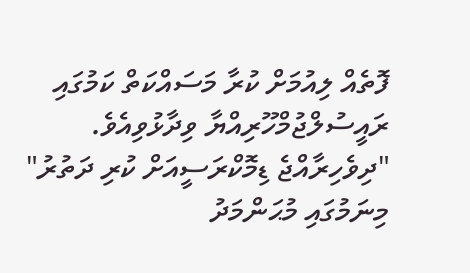ފޮތެއް ލިއުމަށް ކުރާ މަސައްކަތް ކަމުގައި ރައީސުލްޖުމްހޫރިއްޔާ ވިދާޅުވިއެވެ.
"ދިވެހިރާއްޖެ ޑިމޮކްރަސީއަށް ކުރި ދަތުރު" މިނަމުގައި މުޙަންމަދު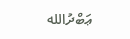ޢަބްދުالله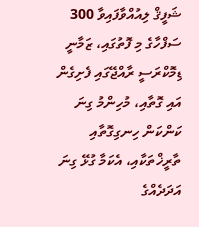ޝަފީޤް ލިއުއްވާފައިވާ 300 ސަފްހާގެ މި ފޮތުގައި، ޒަމާނީ ޑިމޮކްރަސީ ރާއްޖޭގައި ފެށިގެން އައި ގޮތާއި، މުހިންމު ގިނަ ކަންކަން ހިނގިގޮތާއި ތާރީޚްތަކާއި، އެކަމާ ގުޅޭ ގިނަ އަދަދެއްގެ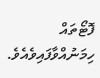ފޮޓޯތައް ހިމަނުއްވާފައިވެއެވެ.